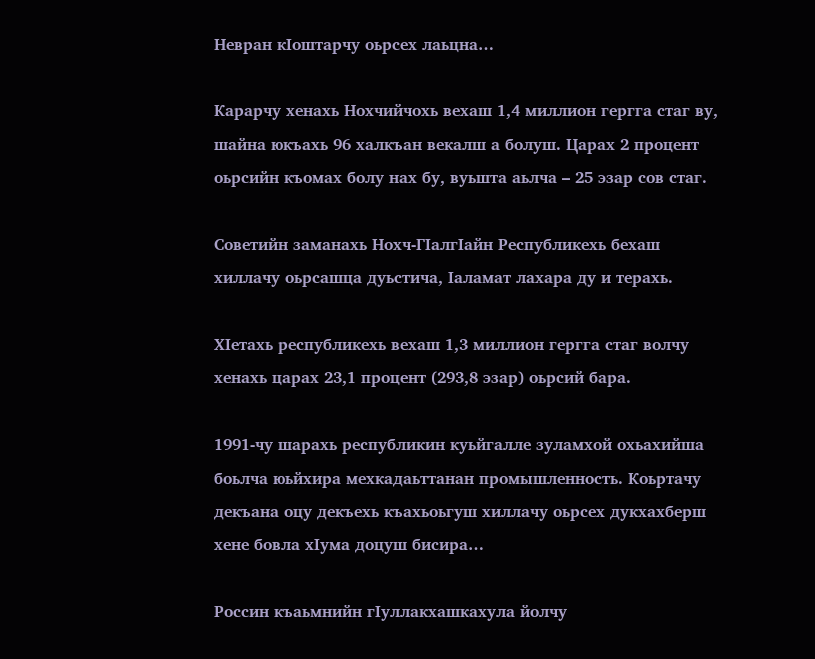Невран кIоштарчу оьрсех лаьцна…

Карарчу хенахь Нохчийчохь вехаш 1,4 миллион гергга стаг ву, шайна юкъахь 96 халкъан векалш а болуш. Царах 2 процент оьрсийн къомах болу нах бу, вуьшта аьлча – 25 эзар сов стаг.

Советийн заманахь Нохч-ГIалгIайн Республикехь бехаш хиллачу оьрсашца дуьстича, Iаламат лахара ду и терахь.

ХIетахь республикехь вехаш 1,3 миллион гергга стаг волчу хенахь царах 23,1 процент (293,8 эзар) оьрсий бара.

1991-чу шарахь республикин куьйгалле зуламхой охьахийша боьлча юьйхира мехкадаьттанан промышленность. Коьртачу декъана оцу декъехь къахьоьгуш хиллачу оьрсех дукхахберш хене бовла хIума доцуш бисира…

Россин къаьмнийн гIуллакхашкахула йолчу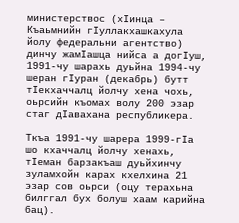министерствос (хIинца – Къаьмнийн гIуллакхашкахула йолу федеральни агентство) динчу жамIашца нийса а догIуш, 1991-чу шарахь дуьйна 1994-чу шеран гIуран (декабрь) бутт тIекхаччалц йолчу хена чохь, оьрсийн къомах волу 200 эзар стаг дIавахана республикера.

Ткъа 1991-чу шарера 1999-гIа шо кхаччалц йолчу хенахь, тIеман барзакъаш дуьйхинчу зуламхойн карах кхелхина 21 эзар сов оьрси (оцу терахьна билггал бух болуш хаам карийна бац).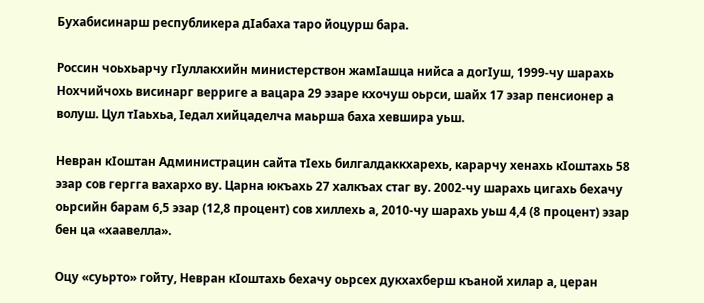Бухабисинарш республикера дIабаха таро йоцурш бара.

Россин чоьхьарчу гIуллакхийн министерствон жамIашца нийса а догIуш, 1999-чу шарахь Нохчийчохь висинарг верриге а вацара 29 эзаре кхочуш оьрси, шайх 17 эзар пенсионер а волуш. Цул тIаьхьа, Iедал хийцаделча маьрша баха хевшира уьш.

Невран кIоштан Администрацин сайта тIехь билгалдаккхарехь, карарчу хенахь кIоштахь 58 эзар сов гергга вахархо ву. Царна юкъахь 27 халкъах стаг ву. 2002-чу шарахь цигахь бехачу оьрсийн барам 6,5 эзар (12,8 процент) сов хиллехь а, 2010-чу шарахь уьш 4,4 (8 процент) эзар бен ца «хаавелла».

Оцу «суьрто» гойту, Невран кIоштахь бехачу оьрсех дукхахберш къаной хилар а, церан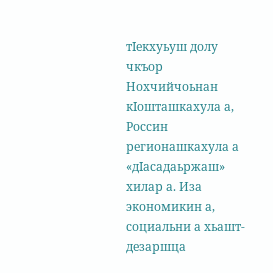тIекхуьуш долу чкъор Нохчийчоьнан кIошташкахула а, Россин регионашкахула а «дIасадаьржаш» хилар а. Иза экономикин а, социальни а хьашт-дезаршца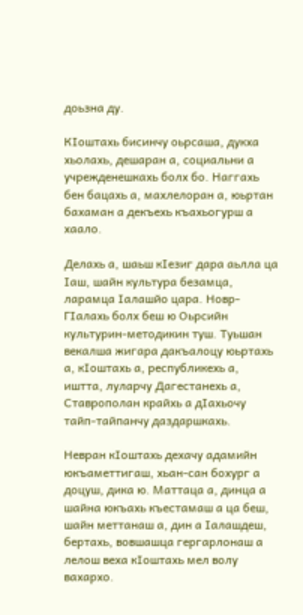доьзна ду.

КIоштахь бисинчу оьрсаша, дукха хьолахь, дешаран а, социальни а учрежденешкахь болх бо. Наггахь бен бацахь а, махлелоран а, юьртан бахаман а декъехь къахьогурш а хаало.

Делахь а, шаьш кIезиг дара аьлла ца Iаш, шайн культура безамца, ларамца Iалашйо цара. Новр-ГIалахь болх беш ю Оьрсийн культурин-методикин туш. Туьшан векалша жигара дакъалоцу юьртахь а, кIоштахь а, республикехь а, иштта, луларчу Дагестанехь а, Ставрополан крайхь а дIахьочу тайп-тайпанчу даздаршкахь.

Невран кIоштахь дехачу адамийн юкъаметтигаш, хьан-сан бохург а доцуш, дика ю. Маттаца а, динца а шайна юкъахь къестамаш а ца беш, шайн меттанаш а, дин а Iалашдеш, бертахь, вовшашца гергарлонаш а лелош веха кIоштахь мел волу вахархо.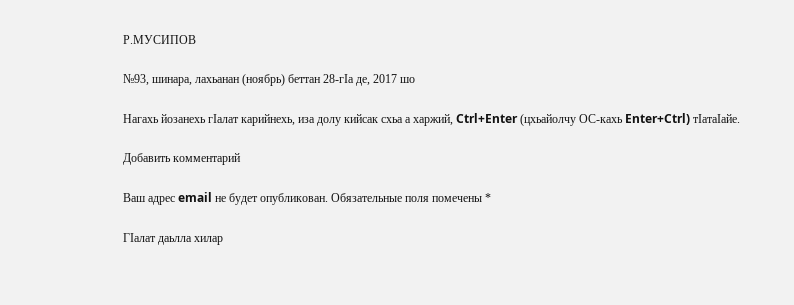Р.МУСИПОВ

№93, шинара, лахьанан (ноябрь) беттан 28-гIа де, 2017 шо

Нагахь йозанехь гIалат карийнехь, иза долу кийсак схьа а харжий, Ctrl+Enter (цхьайолчу ОС-кахь Enter+Ctrl) тIатаIайе.

Добавить комментарий

Ваш адрес email не будет опубликован. Обязательные поля помечены *

ГIалат даьлла хилар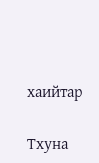хаийтар

Тхуна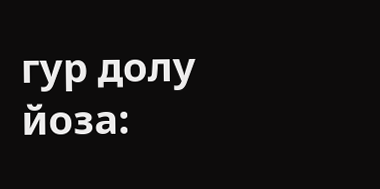гур долу йоза: